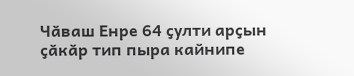Чӑваш Енре 64 ҫулти арҫын ҫӑкӑр тип пыра кайнипе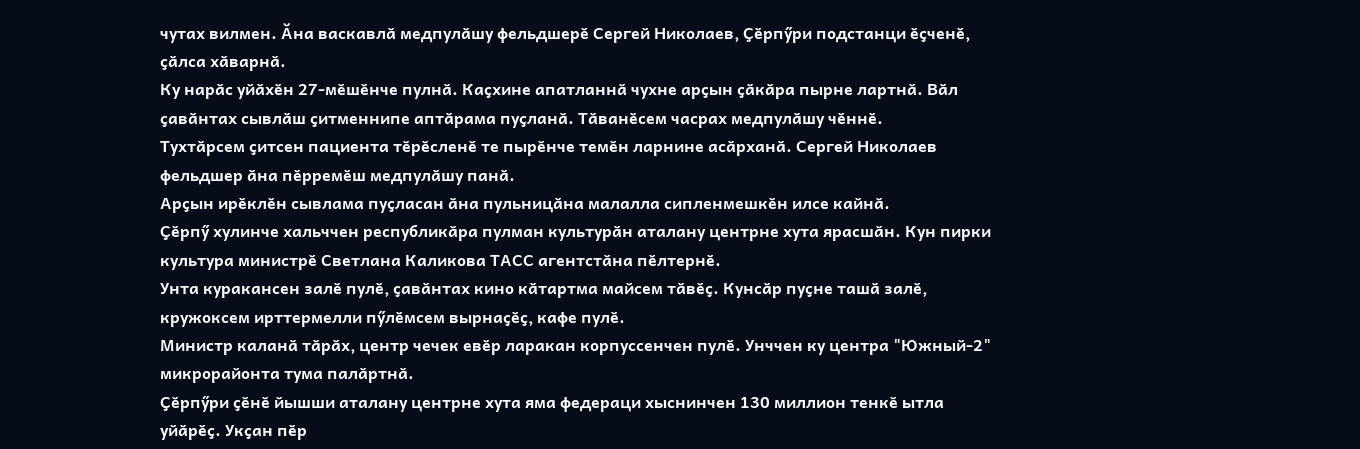чутах вилмен. Ӑна васкавлӑ медпулӑшу фельдшерӗ Сергей Николаев, Ҫӗрпӳри подстанци ӗҫченӗ, ҫӑлса хӑварнӑ.
Ку нарӑс уйӑхӗн 27-мӗшӗнче пулнӑ. Каҫхине апатланнӑ чухне арҫын ҫӑкӑра пырне лартнӑ. Вӑл ҫавӑнтах сывлӑш ҫитменнипе аптӑрама пуҫланӑ. Тӑванӗсем часрах медпулӑшу чӗннӗ.
Тухтӑрсем ҫитсен пациента тӗрӗсленӗ те пырӗнче темӗн ларнине асӑрханӑ. Сергей Николаев фельдшер ӑна пӗрремӗш медпулӑшу панӑ.
Арҫын ирӗклӗн сывлама пуҫласан ӑна пульницӑна малалла сипленмешкӗн илсе кайнӑ.
Ҫӗрпӳ хулинче хальччен республикӑра пулман культурӑн аталану центрне хута ярасшӑн. Кун пирки культура министрӗ Светлана Каликова ТАСС агентстӑна пӗлтернӗ.
Унта куракансен залӗ пулӗ, ҫавӑнтах кино кӑтартма майсем тӑвӗҫ. Кунсӑр пуҫне ташӑ залӗ, кружоксем ирттермелли пӳлӗмсем вырнаҫӗҫ, кафе пулӗ.
Министр каланӑ тӑрӑх, центр чечек евӗр ларакан корпуссенчен пулӗ. Унччен ку центра "Южный-2" микрорайонта тума палӑртнӑ.
Ҫӗрпӳри ҫӗнӗ йышши аталану центрне хута яма федераци хыснинчен 130 миллион тенкӗ ытла уйӑрӗҫ. Укҫан пӗр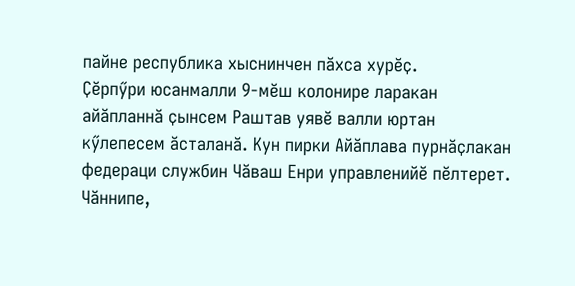пайне республика хыснинчен пӑхса хурӗҫ.
Ҫӗрпӳри юсанмалли 9-мӗш колонире ларакан айӑпланнӑ ҫынсем Раштав уявӗ валли юртан кӳлепесем ӑсталанӑ. Кун пирки Айӑплава пурнӑҫлакан федераци службин Чӑваш Енри управленийӗ пӗлтерет.
Чӑннипе,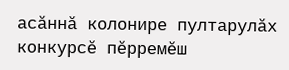асӑннӑ колонире пултарулӑх конкурсӗ пӗрремӗш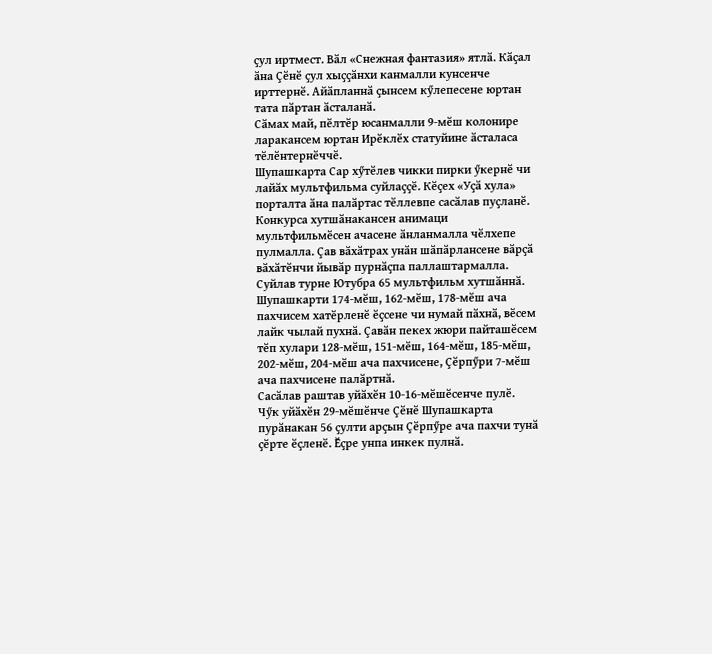ҫул иртмест. Вӑл «Снежная фантазия» ятлӑ. Кӑҫал ӑна Ҫӗнӗ ҫул хыҫҫӑнхи канмалли кунсенче ирттернӗ. Айӑпланнӑ ҫынсем кӳлепесене юртан тата пӑртан ӑсталанӑ.
Сӑмах май, пӗлтӗр юсанмалли 9-мӗш колонире ларакансем юртан Ирӗклӗх статуйине ӑсталаса тӗлӗнтернӗччӗ.
Шупашкарта Сар хӳтӗлев чикки пирки ӳкернӗ чи лайӑх мультфильма суйлаҫҫӗ. Кӗҫех «Уҫӑ хула» порталта ӑна палӑртас тӗллевпе сасӑлав пуҫланӗ.
Конкурса хутшӑнакансен анимаци мультфильмӗсен ачасене ӑнланмалла чӗлхепе пулмалла. Ҫав вӑхӑтрах унӑн шӑпӑрлансене вӑрҫӑ вӑхӑтӗнчи йывӑр пурнӑҫпа паллаштармалла.
Суйлав турне Ютубра 65 мультфильм хутшӑннӑ. Шупашкарти 174-мӗш, 162-мӗш, 178-мӗш ача пахчисем хатӗрленӗ ӗҫсене чи нумай пӑхнӑ, вӗсем лайк чылай пухнӑ. Ҫавӑн пекех жюри пайташӗсем тӗп хулари 128-мӗш, 151-мӗш, 164-мӗш, 185-мӗш, 202-мӗш, 204-мӗш ача пахчисене, Ҫӗрпӳри 7-мӗш ача пахчисене палӑртнӑ.
Сасӑлав раштав уйӑхӗн 10-16-мӗшӗсенче пулӗ.
Чӳк уйӑхӗн 29-мӗшӗнче Ҫӗнӗ Шупашкарта пурӑнакан 56 ҫулти арҫын Ҫӗрпӳре ача пахчи тунӑ ҫӗрте ӗҫленӗ. Ӗҫре унпа инкек пулнӑ.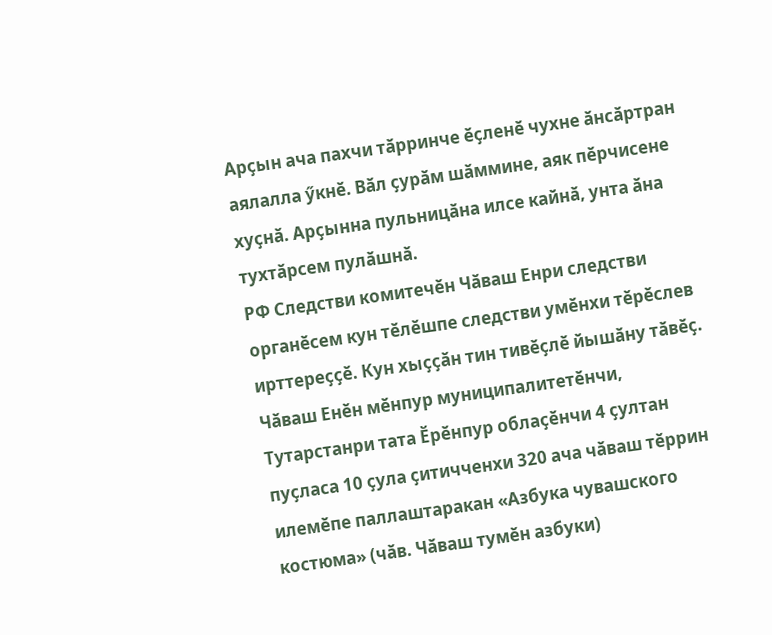Арҫын ача пахчи тӑрринче ӗҫленӗ чухне ӑнсӑртран аялалла ӳкнӗ. Вӑл ҫурӑм шӑммине, аяк пӗрчисене хуҫнӑ. Арҫынна пульницӑна илсе кайнӑ, унта ӑна тухтӑрсем пулӑшнӑ.
РФ Следстви комитечӗн Чӑваш Енри следстви органӗсем кун тӗлӗшпе следстви умӗнхи тӗрӗслев ирттереҫҫӗ. Кун хыҫҫӑн тин тивӗҫлӗ йышӑну тӑвӗҫ.
Чӑваш Енӗн мӗнпур муниципалитетӗнчи, Тутарстанри тата Ӗрӗнпур облаҫӗнчи 4 ҫултан пуҫласа 10 ҫула ҫитичченхи 320 ача чӑваш тӗррин илемӗпе паллаштаракан «Азбука чувашского костюма» (чӑв. Чӑваш тумӗн азбуки)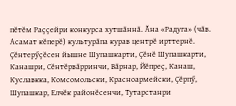пӗтӗм Раҫҫейри конкурса хутшӑннӑ. Ӑна «Радуга» (чӑв. Асамат кӗперӗ) культурӑпа курав центрӗ ирттернӗ.
Ҫӗнтерӳҫӗсен йышне Шупашкарти, Ҫӗнӗ Шупашкарти, Канашри, Сӗнтӗрвӑрринчи, Вӑрнар, Йӗпреҫ, Канаш, Куславкка, Комсомольски, Красноармейски, Ҫӗрпӳ, Шупашкар, Елчӗк районӗсенчи, Тутарстанри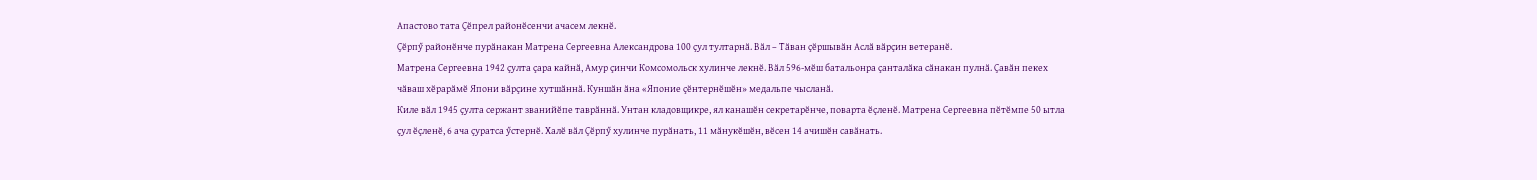Апастово тата Ҫӗпрел районӗсенчи ачасем лекнӗ.
Ҫӗрпӳ районӗнче пурӑнакан Матрена Сергеевна Александрова 100 ҫул тултарнӑ. Вӑл – Тӑван ҫӗршывӑн Аслӑ вӑрҫин ветеранӗ.
Матрена Сергеевна 1942 ҫулта ҫара кайнӑ, Амур ҫинчи Комсомольск хулинче лекнӗ. Вӑл 596-мӗш батальонра ҫанталӑка сӑнакан пулнӑ. Ҫавӑн пекех чӑваш хӗрарӑмӗ Япони вӑрҫине хутшӑннӑ. Куншӑн ӑна «Японие ҫӗнтернӗшӗн» медальпе чысланӑ.
Киле вӑл 1945 ҫулта сержант званийӗпе таврӑннӑ. Унтан кладовщикре, ял канашӗн секретарӗнче, поварта ӗҫленӗ. Матрена Сергеевна пӗтӗмпе 50 ытла ҫул ӗҫленӗ, 6 ача ҫуратса ӳстернӗ. Халӗ вӑл Ҫӗрпӳ хулинче пурӑнать, 11 мӑнукӗшӗн, вӗсен 14 ачишӗн савӑнать.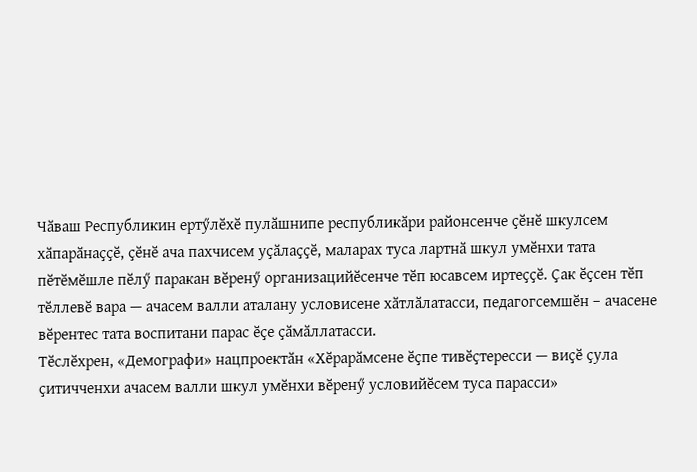Чӑваш Республикин ертӳлӗхӗ пулӑшнипе республикӑри районсенче ҫӗнӗ шкулсем хӑпарӑнаҫҫӗ, ҫӗнӗ ача пахчисем уҫӑлаҫҫӗ, маларах туса лартнӑ шкул умӗнхи тата пӗтӗмӗшле пӗлӳ паракан вӗренӳ организацийӗсенче тӗп юсавсем иртеҫҫӗ. Ҫак ӗҫсен тӗп тӗллевӗ вара — ачасем валли аталану условисене хӑтлӑлатасси, педагогсемшӗн – ачасене вӗрентес тата воспитани парас ӗҫе ҫӑмӑллатасси.
Тӗслӗхрен, «Демографи» нацпроектӑн «Хӗрарӑмсене ӗҫпе тивӗҫтересси — виҫӗ ҫула ҫитичченхи ачасем валли шкул умӗнхи вӗренӳ условийӗсем туса парасси»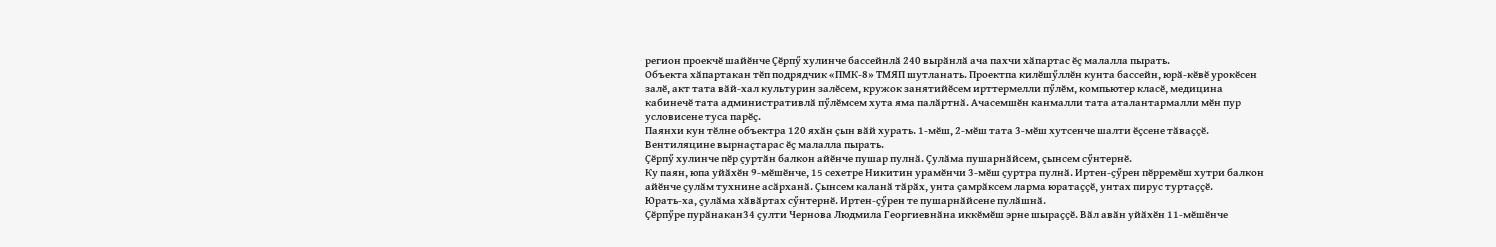регион проекчӗ шайӗнче Ҫӗрпӳ хулинче бассейнлӑ 240 вырӑнлӑ ача пахчи хӑпартас ӗҫ малалла пырать.
Объекта хӑпартакан тӗп подрядчик «ПМК-8» ТМЯП шутланать. Проектпа килӗшӳллӗн кунта бассейн, юрӑ-кӗвӗ урокӗсен залӗ, акт тата вӑй-хал культурин залӗсем, кружок занятийӗсем ирттермелли пӳлӗм, компьютер класӗ, медицина кабинечӗ тата административлӑ пӳлӗмсем хута яма палӑртнӑ. Ачасемшӗн канмалли тата аталантармалли мӗн пур условисене туса парӗҫ.
Паянхи кун тӗлне объектра 120 яхӑн ҫын вӑй хурать. 1-мӗш, 2-мӗш тата 3-мӗш хутсенче шалти ӗҫсене тӑваҫҫӗ. Вентиляцине вырнаҫтарас ӗҫ малалла пырать.
Ҫӗрпӳ хулинче пӗр ҫуртӑн балкон айӗнче пушар пулнӑ. Ҫулӑма пушарнӑйсем, ҫынсем сӳнтернӗ.
Ку паян, юпа уйӑхӗн 9-мӗшӗнче, 15 сехетре Никитин урамӗнчи 3-мӗш ҫуртра пулнӑ. Иртен-ҫӳрен пӗрремӗш хутри балкон айӗнче ҫулӑм тухнине асӑрханӑ. Ҫынсем каланӑ тӑрӑх, унта ҫамрӑксем ларма юратаҫҫӗ, унтах пирус туртаҫҫӗ.
Юрать-ха, ҫулӑма хӑвӑртах сӳнтернӗ. Иртен-ҫӳрен те пушарнӑйсене пулӑшнӑ.
Ҫӗрпӳре пурӑнакан34 ҫулти Чернова Людмила Георгиевнӑна иккӗмӗш эрне шыраҫҫӗ. Вӑл авӑн уйӑхӗн 11-мӗшӗнче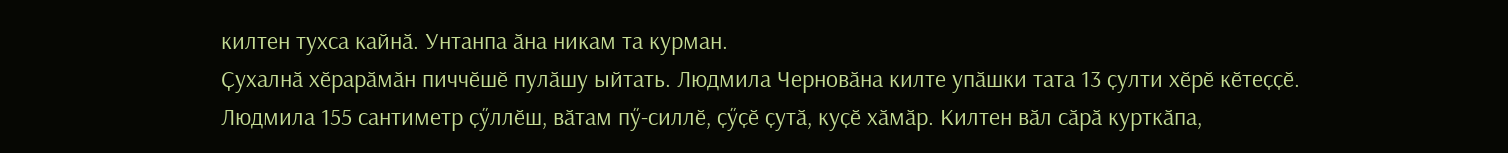килтен тухса кайнӑ. Унтанпа ӑна никам та курман.
Ҫухалнӑ хӗрарӑмӑн пиччӗшӗ пулӑшу ыйтать. Людмила Черновӑна килте упӑшки тата 13 ҫулти хӗрӗ кӗтеҫҫӗ.
Людмила 155 сантиметр ҫӳллӗш, вӑтам пӳ-силлӗ, ҫӳҫӗ ҫутӑ, куҫӗ хӑмӑр. Килтен вӑл сӑрӑ курткӑпа,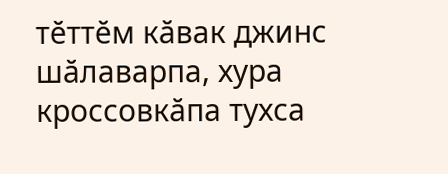тӗттӗм кӑвак джинс шӑлаварпа, хура кроссовкӑпа тухса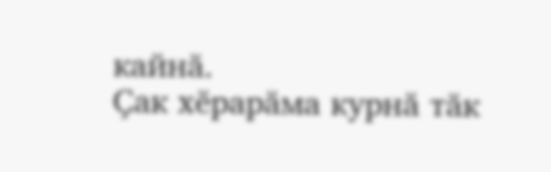кайнӑ.
Ҫак хӗрарӑма курнӑ тӑк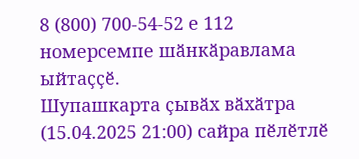8 (800) 700-54-52 е 112 номерсемпе шӑнкӑравлама ыйтаҫҫӗ.
Шупашкарта ҫывӑх вӑхӑтра (15.04.2025 21:00) сайра пӗлӗтлӗ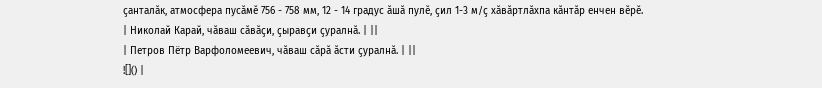ҫанталӑк, атмосфера пусӑмӗ 756 - 758 мм, 12 - 14 градус ӑшӑ пулӗ, ҫил 1-3 м/ҫ хӑвӑртлӑхпа кӑнтӑр енчен вӗрӗ.
| Николай Карай, чӑваш сӑвӑҫи, ҫыравҫи ҫуралнӑ. | ||
| Петров Пётр Варфоломеевич, чӑваш сӑрӑ ӑсти ҫуралнӑ. | ||
![]() |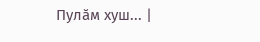Пулӑм хуш... |